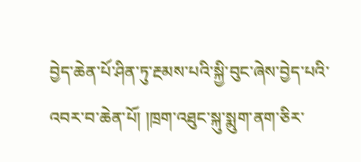བྱེད་ཆེན་པོ་ཤིན་ཏུ་རྔམས་པའི་སྐྱི་བུང་ཞེས་བྱེད་པའི་འབར་བ་ཆེན་པོ། །ཁྲག་འཐུང་སྐུ་སྨུག་ནག་ཅིར་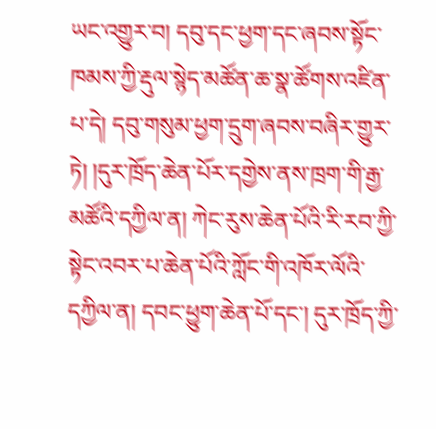ཡང་འགྱུར་བ། དབུ་དང་ཕྱག་དང་ཞབས་སྟོང་ཁམས་ཀྱི་རྡུལ་སྙེད་མཚོན་ཆ་སྣ་ཚོགས་འཛིན་པ་དེ། དབུ་གསུམ་ཕྱག་དྲུག་ཞབས་བཞིར་གྱུར་ཏེ། །དུར་ཁྲོད་ཆེན་པོར་དགྱེས་ནས་ཁྲག་གི་རྒྱ་མཚོའི་དཀྱིལ་ན། ཀེང་རུས་ཆེན་པོའི་རི་རབ་ཀྱི་སྟེང་འབར་པ་ཆེན་པོའི་ཀློང་གི་འཁོར་ལོའི་དཀྱིལ་ན། དབང་ཕྱུག་ཆེན་པོ་དང་། དུར་ཁྲོད་ཀྱི་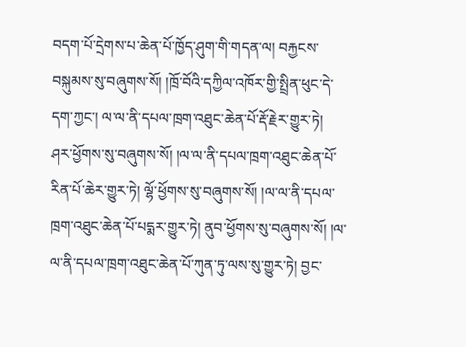བདག་པོ་དྲེགས་པ་ཆེན་པོ་ཁྱོད་ཤུག་གི་གདན་ལ། བརྐྱངས་བསྐུམས་སུ་བཞུགས་སོ། །ཁྲོ་བོའི་དཀྱིལ་འཁོར་གྱི་སྤྲིན་ཕུང་དེ་དག་ཀྱང་། ལ་ལ་ནི་དཔལ་ཁྲག་འཐུང་ཆེན་པོ་རྡོ་རྗེར་གྱུར་ཏེ། ཤར་ཕྱོགས་སུ་བཞུགས་སོ། །ལ་ལ་ནི་དཔལ་ཁྲག་འཐུང་ཆེན་པོ་རིན་པོ་ཆེར་གྱུར་ཏེ། ལྷོ་ཕྱོགས་སུ་བཞུགས་སོ། །ལ་ལ་ནི་དཔལ་ཁྲག་འཐུང་ཆེན་པོ་པདྨར་གྱུར་ཏེ། ནུབ་ཕྱོགས་སུ་བཞུགས་སོ། །ལ་ལ་ནི་དཔལ་ཁྲག་འཐུང་ཆེན་པོ་ཀུན་ཏུ་ལས་སུ་གྱུར་ཏེ། བྱང་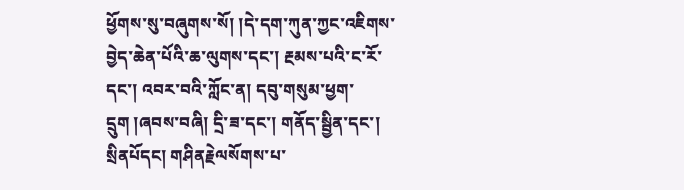ཕྱོགས་སུ་བཞུགས་སོ། །དེ་དག་ཀུན་ཀྱང་འཇིགས་བྱེད་ཆེན་པོའི་ཆ་ལུགས་དང་། རྔམས་པའི་ང་རོ་དང་། འབར་བའི་ཀློང་ན། དབུ་གསུམ་ཕྱག་དྲུག །ཞབས་བཞི། དྲི་ཟ་དང་། གནོད་སྦྱིན་དང་། སྲིནཔོདང། གཤིནརྗེལསོགས་པ་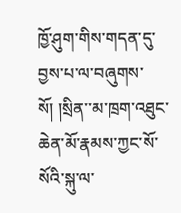ཁྱོ་ཤུག་གིས་གདན་དུ་བྱས་པ་ལ་བཞུགས་སོ། །སྲིན་་མ་ཁྲག་འཐུང་ཆེན་མོ་རྣམས་ཀྱང་སོ་སོའི་སྐུ་ལ་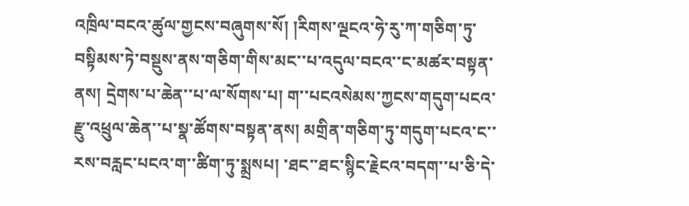འཁྲིལ་བངའ་ཚུལ་གྱངས་བཞུགས་སོ། །རིགས་ལྔངའ་ཧེ་རུ་ཀ་གཅིག་ཏུ་བསྟིམས་ཏེ་བསྡུས་ནས་གཅིག་གིས་མང་་པ་འདུལ་བངའ་་ང་མཚར་བསྟན་ནས། དྲེགས་པ་ཆེན་་པ་ལ་སོགས་པ། ག་་པངའསེམས་ཀྱངས་གདུག་པངའ་རྫུ་འཕྲུལ་ཆེན་་པ་སྣ་ཚོགས་བསྟན་ནས། མགྲིན་གཅིག་ཏུ་གདུག་པངའ་ང་་རས་བརླང་པངའ་ག་་ཚིག་ཏུ་སྨྲསཔ། ་ཐང་་ཐང་སྙིང་རྗེངའ་བདག་་པ་ཅི་དེ་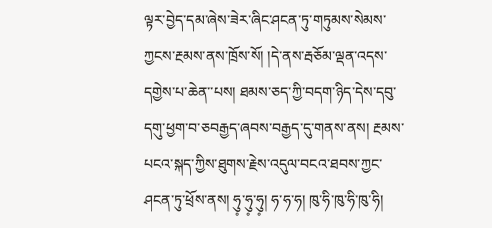ལྟར་བྱེད་དམ་ཞེས་ཟེར་ཞིང་ཤངན་ཏུ་གཏུམས་སེམས་ཀྱངས་རྔམས་ནས་ཁྲོས་སོ། །དེ་ནས་རྦཅོམ་ལྡན་འདས་དགྱེས་པ་ཆེན་་པས། ཐམས་ཅད་ཀྱི་བདག་ཉིད་དེས་དབུ་དགུ་ཕྱག་བ་ཅབརྒྱད་ཞབས་བརྒྱད་དུ་གནས་ནས། རྔམས་པངའ་སྐད་ཀྱིས་ཐུགས་རྗེས་འདུལ་བངའ་ཐབས་ཀྱང་ཤངན་ཏུ་ཕྲོས་ནས། ཧུ༷་ཧུ༷་ཧུ༷། ཧ་ཧ་ཧ། ཁུ་ཧི་ཁུ་ཧི་ཁུ་ཧི།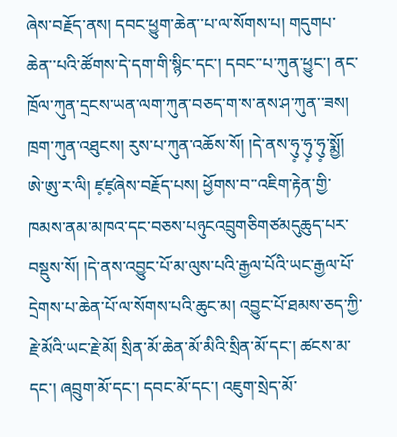ཞེས་བརྗོད་ནས། དབང་ཕྱུག་ཆེན་་པ་ལ་སོགས་པ། གདུགཔ་ཆེན་་པའི་ཚོགས་དེ་དག་གི་སྙིང་དང་། དབང་་པ་ཀུན་ཕྱུང་། ནང་ཁྲོལ་ཀུན་དྲངས་ཡན་ལག་ཀུན་བཅད་ག་ས་ནས་ཤ་ཀུན་་ཟས། ཁྲག་ཀུན་འཐུངས། རུས་པ་ཀུན་འཆོས་སོ། །དེ་ནས་ཧུ༷་ཧུ༷་ཧུ༷་སྨྱོ། ཨེ་ཨུ་ར་ལི། ཛ༷ཛ༷ཞེས་བརྗོད་པས། ཕྱོགས་བ་་འཇིག་རྟེན་གྱི་ཁམས་ནམ་མཁའ་དང་བཅས་པཉུངའབྲུགཅིགཙམདུཆུད་པར་བསྡུས་སོ། །དེ་ནས་འབྱུང་པོ་མ་ལུས་པའི་རྒྱལ་པོའི་ཡང་རྒྱལ་པོ་དྲེགས་པ་ཆེན་པོ་ལ་སོགས་པའི་ཆུང་མ། འབྱུང་པོ་ཐམས་ཅད་ཀྱི་རྗེ་མོའི་ཡང་རྗེ་མོ། སྲིན་མོ་ཆེན་མོ་མིའི་སྲིན་མོ་དང་། ཚངས་མ་དང་། ཞབྲུག་མོ་དང་། དབང་མོ་དང་། འཇུག་སྲེད་མོ་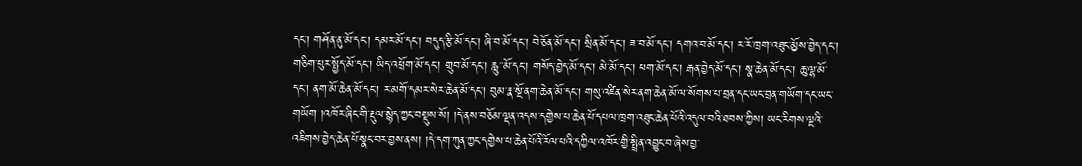དང་། གཤོན་ནུ་མོ་དང་། དམར་མོ་དང་། བདུད་རྩི་མོ་དང་། ཞི་བ་མོ་དང་། བེ་ཅོན་མོ་དང་། སྲིན་མོ་དང་། ཟ་བ་མོ་དང་། དགའ་བ་མོ་དང་། ར་རོ་ཁྲག་འཐུང་མྱོས་བྱེད་དང་། གཅིག་པུར་སྤྱོད་མོ་དང་། ཡིད་འཕྲོག་མོ་དང་། གྲུབ་མོ་དང་། རླུ་་མོ་དང་། གསོད་བྱེད་མོ་དང་། མེ་མོ་དང་། ཕག་མོ་དང་། རྒན་བྱེད་མོ་དང་། སྣ་ཆེན་མོ་དང་། ཆུ་ལྷ་མོ་དང་། ནག་མོ་ཆེན་མོ་དང་། ར་མགོ་དམར་སེར་ཆེན་མོ་དང་། བུམ་རྣ་སྔོ་ནག་ཆེན་མོ་དང་། གསུ་འཛིན་སེར་ནག་ཆེན་མོ་ལ་སོགས་པ་བྲན་དང་ཡང་བྲན་གཡོག་དང་ཡང་གཡོག །འཁོར་ཞིང་གི་རྡུལ་སྙེད་ཀྱང་བསྡུས་སོ། །དེ་ནས་བཅོམ་ལྡན་འདས་དགྱེས་པ་ཆེན་པོ་དཔལ་ཁྲག་འཐུང་ཆེན་པོའི་འདུལ་བའི་ཐབས་ཀྱིས། ཡང་རིགས་ལྔའི་འཇིགས་བྱེད་ཆེན་པོ་སྣང་བར་བྱས་ནས། །དེ་དག་ཀུན་ཀྱང་དགྱེས་པ་ཆེན་པོའི་རོལ་པའི་དཀྱིལ་འཁོར་གྱི་སྤྲིན་འབྱུང་བ་ཞེས་བྱ་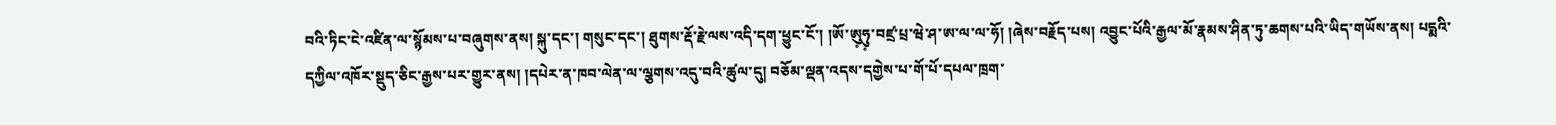བའི་ཏིང་ངེ་འཛིན་ལ་སྙོམས་པ་བཞུགས་ནས། སྐུ་དང་། གསུང་དང་། ཐུགས་རྡོ་རྗེ་ལས་འདི་དག་ཕྱུང་ངོ་། །ཨོ་ཨུ༷ཧུ༷་བཛྲ་པྲ་ཝེ་ཤ་ཨ་ལ་ལ་ཧོ། །ཞེས་བརྗོད་པས། འབྱུང་པོའི་རྒྱལ་མོ་རྣམས་ཤིན་ཏུ་ཆགས་པའི་ཡིད་གཡོས་ནས། པདྨའི་དཀྱིལ་འཁོར་སྡུད་ཅིང་རྒྱས་པར་གྱུར་ནས། །དཔེར་ན་ཁབ་ལེན་ལ་ལྕགས་འདུ་བའི་ཚུལ་དུ། བཅོམ་ལྡན་འདས་དགྱེས་པ་གོ་པོ་དཔལ་ཁྲག་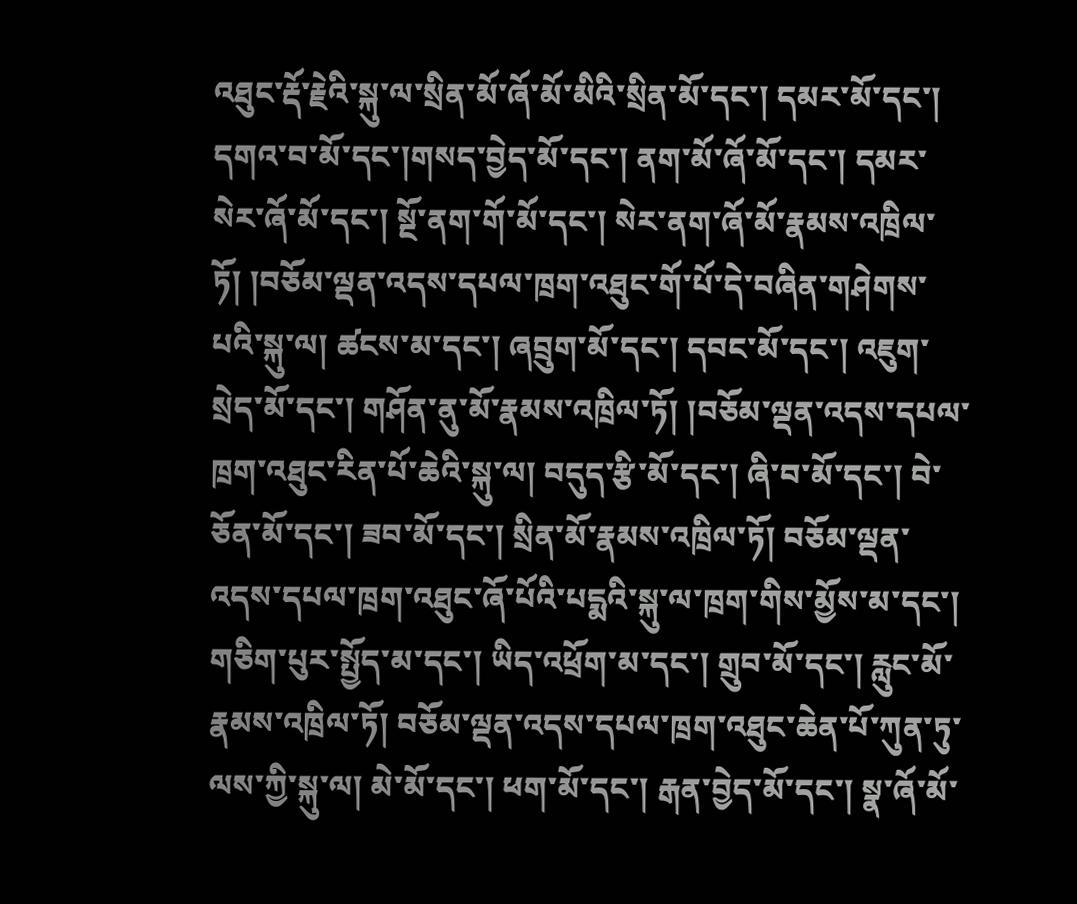འཐུང་རྡོ་རྗེའི་སྐུ་ལ་སྲིན་མོ་ཞོ་མོ་མིའི་སྲིན་མོ་དང་། དམར་མོ་དང་། དགའ་བ་མོ་དང་།གསད་བྱེད་མོ་དང་། ནག་མོ་ཞོ་མོ་དང་། དམར་སེར་ཞོ་མོ་དང་། སྔོ་ནག་གོ་མོ་དང་། སེར་ནག་ཞོ་མོ་རྣམས་འཁྲིལ་ཏོ། །བཅོམ་ལྡན་འདས་དཔལ་ཁྲག་འཐུང་གོ་པོ་དེ་བཞིན་གཤེགས་པའི་སྐུ་ལ། ཚངས་མ་དང་། ཞབྲུག་མོ་དང་། དབང་མོ་དང་། འཇུག་སྲེད་མོ་དང་། གཤོན་ནུ་མོ་རྣམས་འཁྲིལ་ཏོ། །བཅོམ་ལྡན་འདས་དཔལ་ཁྲག་འཐུང་རིན་པོ་ཆེའི་སྐུ་ལ། བདུད་རྩི་མོ་དང་། ཞི་བ་མོ་དང་། བེ་ཅོན་མོ་དང་། ཟབ་མོ་དང་། སྲིན་མོ་རྣམས་འཁྲིལ་ཏོ། བཅོམ་ལྡན་འདས་དཔལ་ཁྲག་འཐུང་ཞོ་པོའི་པདྨའི་སྐུ་ལ་ཁྲག་གིས་མྱོས་མ་དང་། གཅིག་པུར་སྤྱོད་མ་དང་། ཡིད་འཕྲོག་མ་དང་། གྲུབ་མོ་དང་། རླུང་མོ་རྣམས་འཁྲིལ་ཏོ། བཅོམ་ལྡན་འདས་དཔལ་ཁྲག་འཐུང་ཆེན་པོ་ཀུན་ཏུ་ལས་ཀྱི་སྐུ་ལ། མེ་མོ་དང་། ཕག་མོ་དང་། རྒན་བྱེད་མོ་དང་། སྣ་ཞོ་མོ་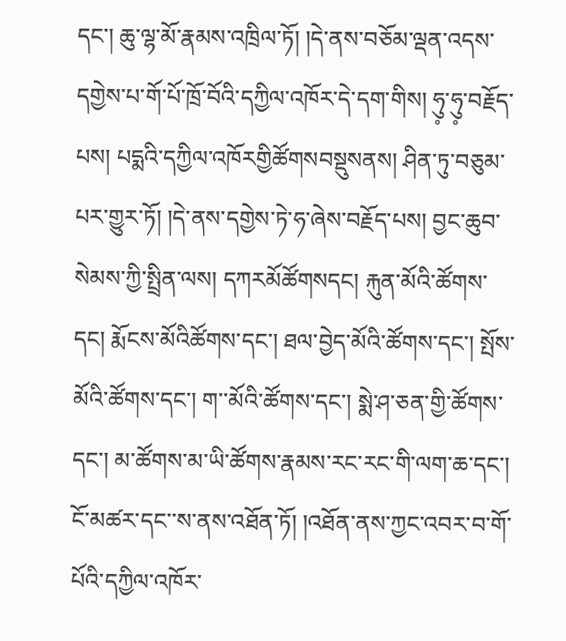དང་། ཆུ་ལྷ་མོ་རྣམས་འཁྲིལ་ཏོ། །དེ་ནས་བཅོམ་ལྡན་འདས་དགྱེས་པ་གོ་པོ་ཁྲོ་བོའི་དཀྱིལ་འཁོར་དེ་དག་གིས། ཧུ༷་ཧུ༷་བརྗོད་པས། པདྨའི་དཀྱིལ་འཁོརགྱིཚོགསབསྡུསནས། ཤིན་ཏུ་བཅུམ་པར་གྱུར་ཏོ། །དེ་ནས་དགྱེས་ཏེ་ཧ་ཞེས་བརྗོད་པས། བྱང་ཆུབ་སེམས་ཀྱི་སྤྲིན་ལས། དཀརམོཚོགསདང། རྐུན་མོའི་ཚོགས་དང། རྨོངས་མོའིཚོགས་དང་། ཐལ་བྱེད་མོའི་ཚོགས་དང་། སྤོས་མོའི་ཚོགས་དང་། ག་་མོའི་ཚོགས་དང་། སྨེ་ཤ་ཅན་གྱི་ཚོགས་དང་། མ་ཚོགས་མ་ཡི་ཚོགས་རྣམས་རང་རང་གི་ལག་ཆ་དང་། ངོ་མཚར་དང་་ས་ནས་འཐོན་ཏོ། །འཐོན་ནས་ཀྱང་འབར་བ་གོ་པོའི་དཀྱིལ་འཁོར་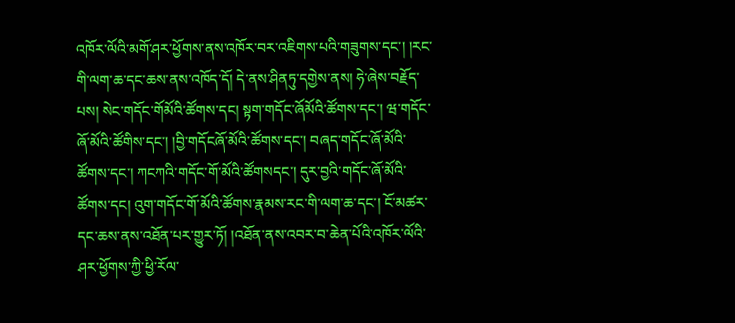འཁོར་ལོའི་མགོ་ཤར་ཕྱོགས་ནས་འཁོར་བར་འཇིགས་པའི་གཟུགས་དང་། །རང་གི་ལག་ཆ་དང་ཆས་ནས་འཁོད་དོ། དེ་ནས་ཤིནཏུ་དགྱེས་ནས། ཧེ་ཞེས་བརྗོད་པས། སེང་གདོང་གོམོའི་ཚོགས་དང། སྟག་གདོང་ཞོམོའི་ཚོགས་དང་། ཝ་གདོང་ཞོ་མོའི་ཚོགིས་དང་། །བྱི་གདོངཞོ་མོའི་ཚོགས་དང་། བཞད་གདོང་ཞོ་མོའི་ཚོགས་དང་། ཀངཀའི་གདོང་གོ་མོའི་ཚོགསདང་། དུར་བྱའི་གདོང་ཞོ་མོའི་ཚོགས་དང། འུག་གདོང་གོ་མོའི་ཚོགས་རྣམས་རང་གི་ལག་ཆ་དང་། ངོ་མཚར་དང་ཆས་ནས་འཐོན་པར་གྱུར་ཏོ། །འཐོན་ནས་འབར་བ་ཆེན་པོའི་འཁོར་ལོའི་ཤར་ཕྱོགས་ཀྱི་ཕྱི་རོལ་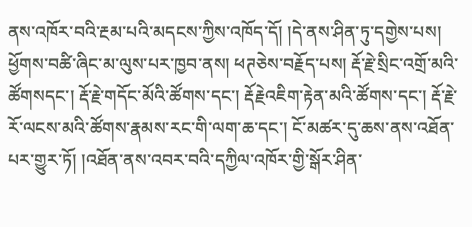ནས་འཁོར་བའི་རྔམ་པའི་མདངས་ཀྱིས་འཁོད་དོ། །དེ་ནས་ཤིན་ཏུ་དགྱེས་པས། ཕྱོགས་བཚི་ཞིང་མ་ལུས་པར་ཁྱབ་ནས། ཕཊཅེས་བརྗོད་པས། རྡོ་རྗེ་སྲིང་འགྲོ་མའི་ཚོགསདང་། རྡོ་རྗེ་གདོང་མོའི་ཚོགས་དང་། རྡོརྗེའཇིག་རྟེན་མའི་ཚོགས་དང་། རྡོ་རྗེ་རོ་ལངས་མའི་ཚོགས་རྣམས་རང་གི་ལག་ཆ་དང་། ངོ་མཚར་དུ་ཆས་ནས་འཐོན་པར་གྱུར་ཏོ། །འཐོན་ནས་འབར་བའི་དཀྱིལ་འཁོར་གྱི་སྒོར་ཤིན་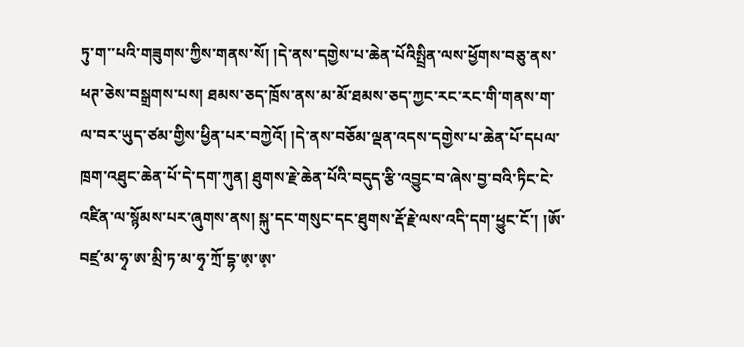ཏུ་ག་་པའི་གཟུགས་ཀྱིས་གནས་སོ། །དེ་ནས་དགྱེས་པ་ཆེན་པོའིསྤྲིན་ལས་ཕྱོགས་བཅུ་ནས་ཕཊ་ཅེས་བསྒྲགས་པས། ཐམས་ཅད་ཁྲོས་ནས་མ་མོ་ཐམས་ཅད་ཀྱང་རང་རང་གི་གནས་ག་ལ་བར་ཡུད་ཙམ་གྱིས་ཕྱིན་པར་བཀྱེའོ། །དེ་ནས་བཅོམ་ལྡན་འདས་དགྱེས་པ་ཆེན་པོ་དཔལ་ཁྲག་འཐུང་ཆེན་པོ་དེ་དག་ཀུན། ཐུགས་རྗེ་ཆེན་པོའི་བདུད་རྩི་འབྱུང་བ་ཞེས་བྱ་བའི་ཏིང་ངེ་འཛིན་ལ་སྙོམས་པར་ཞུགས་ནས། སྐུ་དང་གསུང་དང་ཐུགས་རྡོ་རྗེ་ལས་འདི་དག་ཕྱུང་ངོ་། །ཨོ་བཛྲ་མ་ཧྭ་ཨ་མྲི་ཏ་མ་ཧྭ་ཀྲོ་དྷ་ཨ༷་ཨ༷་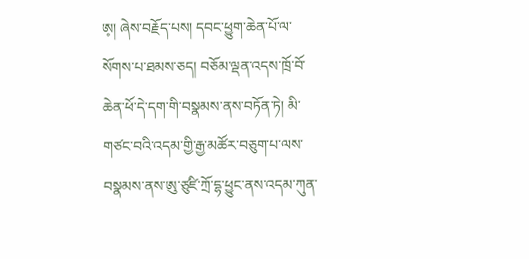ཨ༷། ཞེས་བརྗོད་པས། དབང་ཕྱུག་ཆེན་པོ་ལ་སོགས་པ་ཐམས་ཅད། བཅོམ་ལྡན་འདས་ཁྲོ་བོ་ཆེན་ཕོ་དེ་དག་གི་བསྣམས་ནས་བཏོན་ཏེ། མི་གཙང་བའི་འདམ་གྱི་རྒྱ་མཚོར་བཅུག་པ་ལས་བསྣམས་ནས་ཨུ་ཙུཛི་ཀྲོ་དྷ་ཕྱུང་ནས་འདམ་ཀུན་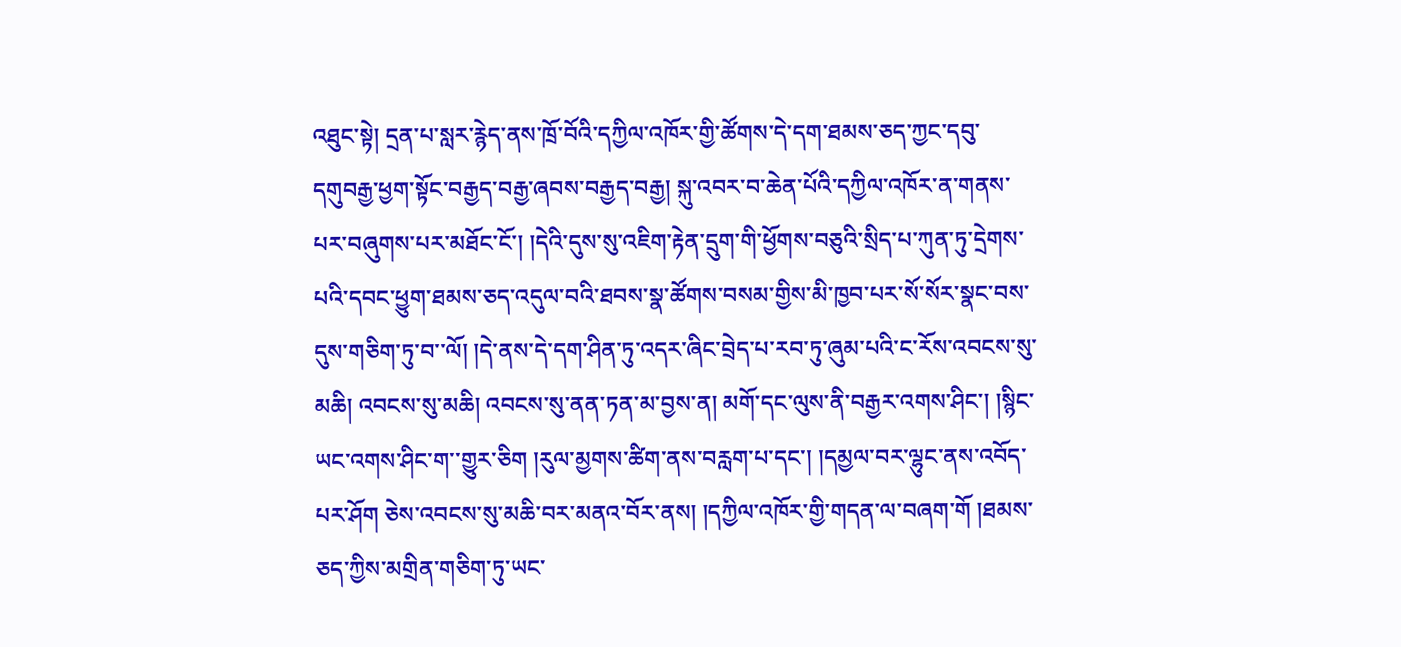འཐུང་སྟེ། དྲན་པ་སླར་རྙེད་ནས་ཁྲོ་བོའི་དཀྱིལ་འཁོར་གྱི་ཚོགས་དེ་དག་ཐམས་ཅད་ཀྱང་དབུ་དགུབརྒྱ་ཕྱག་སྟོང་བརྒྱད་བརྒྱ་ཞབས་བརྒྱད་བརྒྱ། སྐུ་འབར་བ་ཆེན་པོའི་དཀྱིལ་འཁོར་ན་གནས་པར་བཞུགས་པར་མཐོང་ངོ་། །དེའི་དུས་སུ་འཇིག་རྟེན་དྲུག་གི་ཕྱོགས་བཅུའི་སྲིད་པ་ཀུན་ཏུ་དྲེགས་པའི་དབང་ཕྱུག་ཐམས་ཅད་འདུལ་བའི་ཐབས་སྣ་ཚོགས་བསམ་གྱིས་མི་ཁྱབ་པར་སོ་སོར་སྣང་བས་དུས་གཅིག་ཏུ་བ་་ལོ། །དེ་ནས་དེ་དག་ཤིན་ཏུ་འདར་ཞིང་བྲེད་པ་རབ་ཏུ་ཞུམ་པའི་ང་རོས་འབངས་སུ་མཆི། འབངས་སུ་མཆི། འབངས་སུ་ནན་ཏན་མ་བྱས་ན། མགོ་དང་ལུས་ནི་བརྒྱར་འགས་ཤིང་། །སྙིང་ཡང་འགས་ཤིང་ག་་གྱུར་ཅིག །རུལ་མྱགས་ཚིག་ནས་བརླག་པ་དང་། །དམྱལ་བར་ལྷུང་ནས་འབོད་པར་ཤོག ཅེས་འབངས་སུ་མཆི་བར་མནའ་བོར་ནས། །དཀྱིལ་འཁོར་གྱི་གདན་ལ་བཞག་གོ །ཐམས་ཅད་ཀྱིས་མགྲིན་གཅིག་ཏུ་ཡང་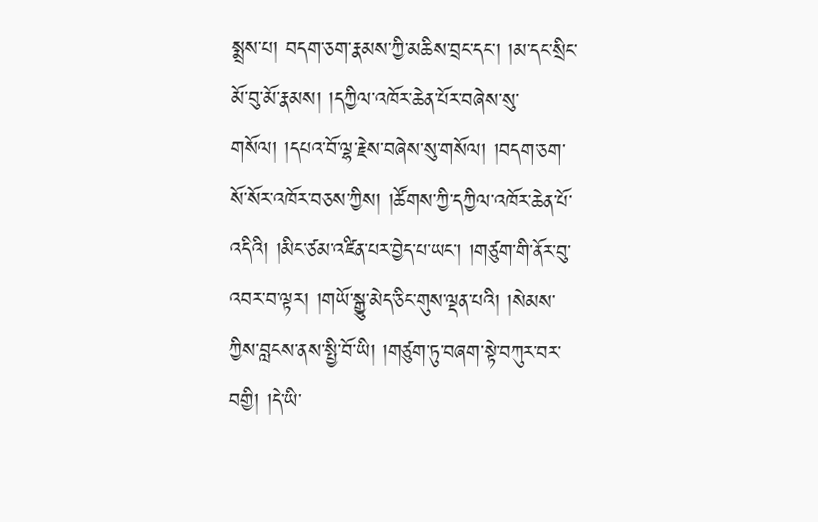སྨྲས་པ། བདག་ཅག་རྣམས་ཀྱི་མཆིས་བྲང་དང་། །མ་དང་སྲིང་མོ་བུ་མོ་རྣམས། །དཀྱིལ་འཁོར་ཆེན་པོར་བཞེས་སུ་གསོལ། །དཔའ་བོ་ལྷ་རྗེས་བཞེས་སུ་གསོལ། །བདག་ཅག་སོ་སོར་འཁོར་བཅས་ཀྱིས། །ཚོགས་ཀྱི་དཀྱིལ་འཁོར་ཆེན་པོ་འདིའི། །མིང་ཙམ་འཛིན་པར་བྱེད་པ་ཡང་། །གཙུག་གི་ནོར་བུ་འབར་བ་ལྟར། །གཡོ་སྒྱུ་མེད་ཅིང་གུས་ལྡན་པའི། །སེམས་ཀྱིས་བླངས་ནས་སྤྱི་བོ་ཡི། །གཙུག་ཏུ་བཞག་སྟེ་བཀུར་བར་བགྱི། །དེ་ཡི་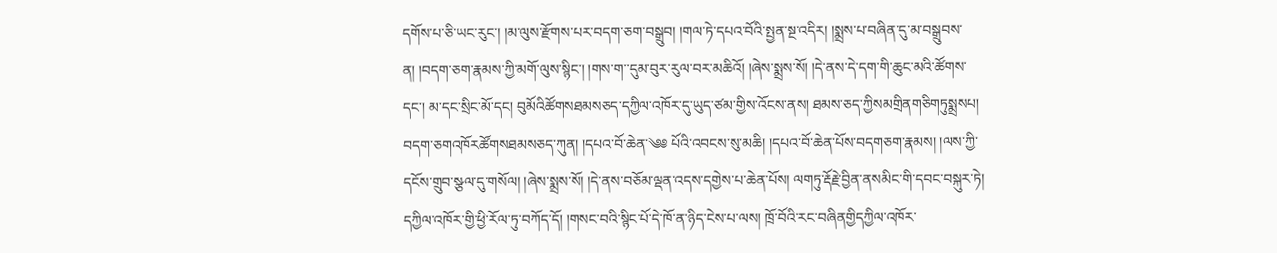དགོས་པ་ཅི་ཡང་རུང་། །མ་ལུས་རྫོགས་པར་བདག་ཅག་བསྒྲུབ། །གལ་ཏེ་དཔའ་བོའི་སྤྱན་སྔ་འདིར། །སྨྲས་པ་བཞིན་དུ་མ་བསྒྲུབས་ན། །བདག་ཅག་རྣམས་ཀྱི་མགོ་ལུས་སྙིང་། །གས་ག་་དུམ་བུར་རུལ་བར་མཆིའོ། །ཞེས་སྨྲས་སོ། །དེ་ནས་དེ་དག་གི་ཆུང་མའི་ཚོགས་དང་། མ་དང་སྲིང་མོ་དང། བུམོའིཚོགསཐམསཅད་དཀྱིལ་འཁོར་དུ་ཡུད་ཙམ་གྱིས་འོངས་ནས། ཐམས་ཅད་ཀྱིསམགྲིནགཅིགཏུསྨྲསཔ། བདག་ཅགའཁོརཚོགསཐམསཅད་ཀུན། །དཔའ་བོ་ཆེན་༄༅ པོའི་འབངས་སུ་མཆི། །དཔའ་བོ་ཆེན་པོས་བདགཅག་རྣམས། །ལས་ཀྱི་དངོས་གྲུབ་སྩལ་དུ་གསོལ། །ཞེས་སྨྲས་སོ། །དེ་ནས་བཅོམ་ལྡན་འདས་དགྱེས་པ་ཆེན་པོས། ལགཏུ་རྡོརྗེ་བྱིན་ནསམིང་གི་དབང་བསྐུར་ཏེ། དཀྱིལ་འཁོར་གྱི་ཕྱི་རོལ་ཏུ་བཀོད་དོ། །གསང་བའི་སྙིང་པོ་དེ་ཁོ་ན་ཉིད་ངེས་པ་ལས། ཁྲོ་བོའི་རང་བཞིནགྱིདཀྱིལ་འཁོར་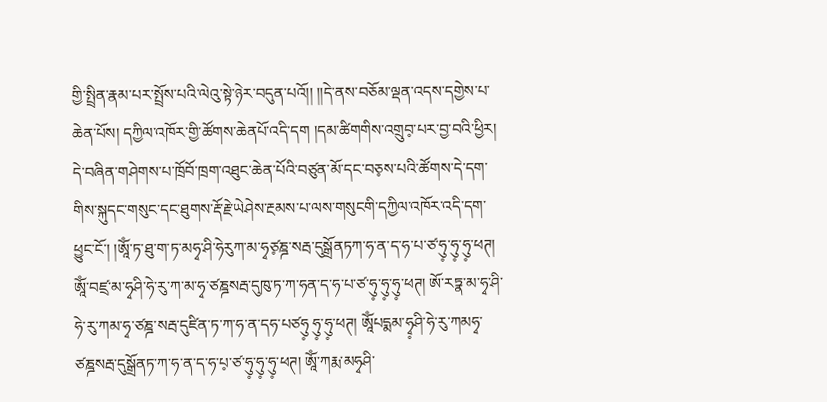གྱི་སྤྲིན་རྣམ་པར་སྤྲོས་པའི་ལེའུ་སྟེ་ཉེར་བདུན་པའོ།། །།དེ་ནས་བཅོམ་ལྡན་འདས་དགྱེས་པ་ཆེན་པོས། དཀྱིལ་འཁོར་གྱི་ཚོགས་ཆེནཔོ་འདི་དག །དམ་ཚིགགིས་འགྲུབ༷་པར་བྱ་བའི་ཕྱིར། དེ་བཞིན་གཤེགས་པ་ཁྲོབོ་ཁྲག་འཐུང་ཆེན་པོའི་བཙུན་མོ་དང་བཅ༷ས་པའི་ཚོགས་དེ་དག་གིས་སྐུདང་གསུང་དང་ཐུགས་རྡོ་རྗེ་ཡེཤེས་རྔམས་པ་ལས་གསུངགི་དཀྱིལ་འཁོར་འདི་དག་ཕྱུང་ངོ་། །ཨཱོཾ་ཏ་ཐུ་ག་ཏ་མཧྭ་ཤི་ཧེརུཀ་མ་ཧྭཙ༷ཎྜ་སརྦ་དུསྒྲོནཏཀ་ཧ་ན་ད་ཧ་པ་ཙ་ཧུ༷་ཧུ༷་ཧུ༷་ཕཊ། ཨཱོཾ་བཛྲ་མ་ཧྭཤི་ཧེ་རུ་ཀ་མ་ཧྭ་ཙཎྜསརྦ་དུཁུ་ཏ་ཀ་ཧན་ད་ཧ་པ་ཙ་ཧུ༷་ཧུ༷་ཧུ༷་ཕཊ། ཨོ་རཏྣ་མ་ཧྭ་ཤི་ཧེ་རུ་ཀམ་ཧྭ་ཙཎྜ་སརྦ་དུཛིན་ཏ་ཀ་ཧ་ན་དཧ་པཙཧུ༷ ཧུ༷་ཧུ༷་ཕཊ། ཨཱོཾཔདྨམ་ཧྭ༷ཤི་ཧེ་རུ་ཀམཧྭ་ཙཎྜསརྦ་དུསྒྲོནཏ་ཀ་ཧ་ན་ད་ཧ་པ༷་ཙ་ཧུ༷་ཧུ༷་ཧུ༷་ཕཊ། ཨཱོཾ་ཀརྨ་མཧྭཤི་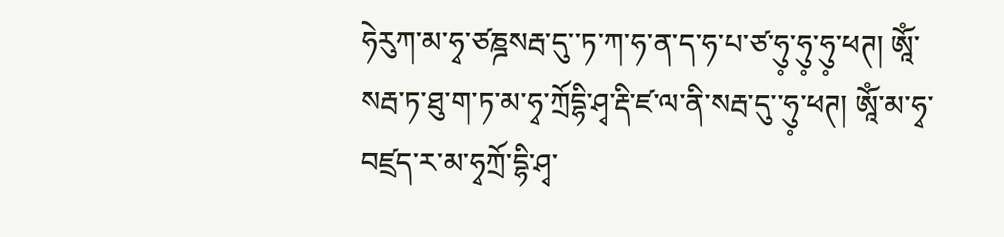ཧེརུཀ་མ་ཧྭ་ཙཎྜསརྦ་དུ་་ཏ་ཀ་ཧ་ན་ད་ཧ་པ་ཙ་ཧུ༷་ཧུ༷་ཧུ༷་ཕཊ། ཨཱོཾ་སརྦ་ཏ་ཐུ་ག་ཏ་མ་ཧྭ་ཀྲོདྷི་ཤྭ་རྡི་ཛ་ལ་ནི་སརྦ་དུ་་ཧུ༷་ཕཊ། ཨཱོཾ་མ་ཧྭ་བཛྲད་ར་མ་ཧྭཀྲོ་དྷི་ཤྭ་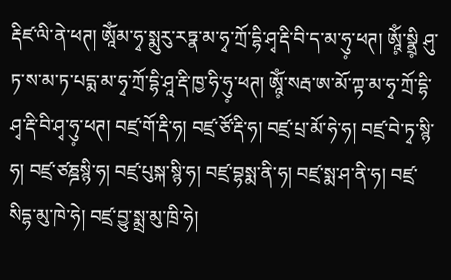རྡིཛ་ལི་ནེ་ཕཊ། ཨཱོཾམ་ཧྭ་སྨུརུ་རཏྣ་མ་ཧྭ་ཀྲོ་དྷི་ཤྭ་རྡི་བི་ད་མ་ཧུ༷་ཕཊ། ཨཱོཾ༷་སྣྲི༷ ཤུ་ཏ་ས་མ་ཏ་པདྨ་མ་ཧྭ་ཀྲོ་དྷི་ཤཱ་རྡི་ཁྱ་ཧི་ཧུ༷་ཕཊ། ཨཱོཾ༷་སརྦ་ཨ་མོ་ཀྟ་མ་ཧྭ་ཀྲོ་དྷི་ཤྭ་རྡི་བི་ཤྭ་ཧུ༷་ཕཊ། བཛྲ་གོ་རྡི་ཧ། བཛྲ་ཙོ་རྡི་ཧ། བཛྲ་པྲ་མོ་ཧེ་ཧ། བཛྲ་བེ་ཏྭ་སྙི་ཧ། བཛྲ་ཙཎྜསྙི་ཧ། བཛྲ་པུསྐ་སྙི་ཧ། བཛྲ་བྷསྨ་ནི་ཧ། བཛྲ་སྨ་ཤ་ནི་ཧ། བཛྲ་སིདྷ་མུ་ཁེ་ཧེ། བཛྲ་བྱུ་སྨྲ་མུ་ཁྲི་ཧེ།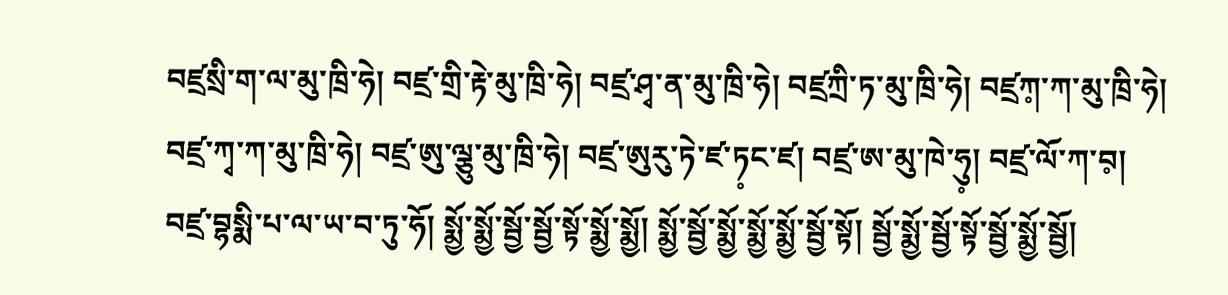བཛྲསྲི་ག་ལ་མུ་ཁྲི་ཧེ། བཛྲ་གྲི་རྟེ་མུ་ཁྲི་ཧེ། བཛྲ་ཤྭ་ན་མུ་ཁྲི་ཧེ། བཛྲཀྲི་ཏ་མུ་ཁྲི་ཧེ། བཛྲཀ༷་ཀ་མུ་ཁྲི་ཧེ། བཛྲ་ཀྭ་ཀ་མུ་ཁྲི་ཧེ། བཛྲ་ཨུ་ལྕུ་མུ་ཁྲི་ཧེ། བཛྲ་ཨུརུ་ཏེ་ཛ་ཏ༷ང་ཛ། བཛྲ་ཨ་མུ་ཁེ་ཧུ༷། བཛྲ་ལོ་ཀ་བ༷། བཛྲ་བྷསྨི་པ་ལ་ཡ་བ་ཏུ་ཧོ། སྨྱོ་སྨྱོ་སྦྱོ་སྦྱོ་སྟོ་སྨྱོ་སྨྱོ། སྨྱོ་སྦྱོ་སྨྱོ་སྨྱོ་སྨྱོ་སྦྱོ་སྟོ། སྦྱོ་སྨྱོ་སྦྱོ་སྟོ་སྦྱོ་སྨྱོ་སྦྱོ།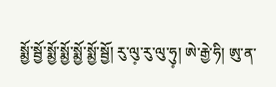སྨྱོ་སྦྱོ་སྨྱོ་སྨྱོ་སྨྱོ་སྨྱོ་སྦྱོ། རུ་ལུ༷་རུ་ལུ་ཧུ༷། ཨེ་རྒྱེ་ཧི། ཨུ་ན་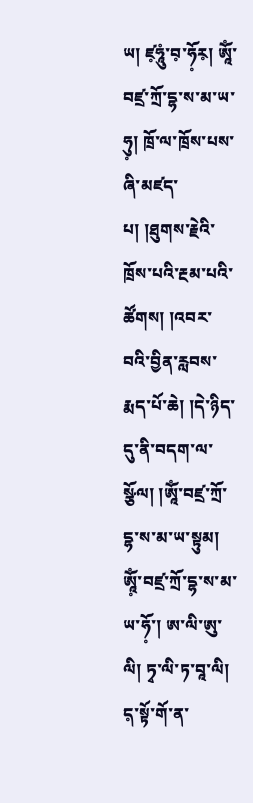ཡ། ཛ༷ཧཱུཾ་བ༷་ཧོ༷ར༷། ཨཱོཾ་བཛྲ་ཀྲོ་དྷ་ས་མ་ཡ་ཧུ༷། ཁྲོ་ལ་ཁྲོས་པས་ཞི་མཛད་པ། །ཐུགས་རྗེའི་ཁྲོས་པའི་རྔམ་པའི་ཚོགས། །འབར་བའི་བྱིན་རླབས་རྨད་པོ་ཆེ། །དེ་ཉིད་དུ་ནི་བདག་ལ་སྩོལ། །ཨཱོཾ་བཛྲ་ཀྲོ་དྷ་ས་མ་ཡ་སྟུམ། ཨཱོཾ༷་བཛྲ་ཀྲོ་དྷ་ས་མ་ཡ་ཧོ༷་། ཨ་ལི་ཨུ་ལི། ཏྭ་ལི་ཏ་བཱ་ལི། ད༷་སྟོ་གོ་ན་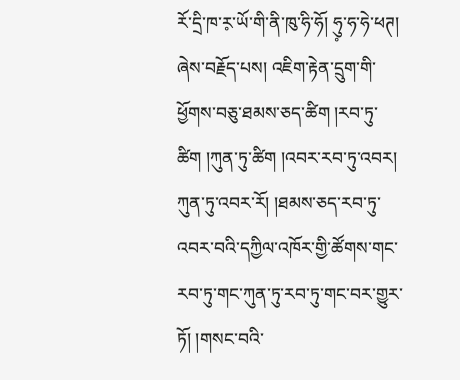རོ་དྲི་ཁ་ར༷་ཡོ་གི་ནི་ཁུ་ཧི་ཧོ། ཧུ༷་ཧ་ཧེ་ཕཊ། ཞེས་བརྗོད་པས། འཇིག་རྟེན་དྲུག་གི་ཕྱོགས་བཅུ་ཐམས་ཅད་ཚིག །རབ་ཏུ་ཚིག །ཀུན་ཏུ་ཚིག །འབར་རབ་ཏུ་འབར། ཀུན་ཏུ་འབར་རོ། །ཐམས་ཅད་རབ་ཏུ་འབར་བའི་དཀྱིལ་འཁོར་གྱི་ཚོགས་གང་རབ་ཏུ་གང་ཀུན་ཏུ་རབ་ཏུ་གང་བར་གྱུར་ཏོ། །གསང་བའི་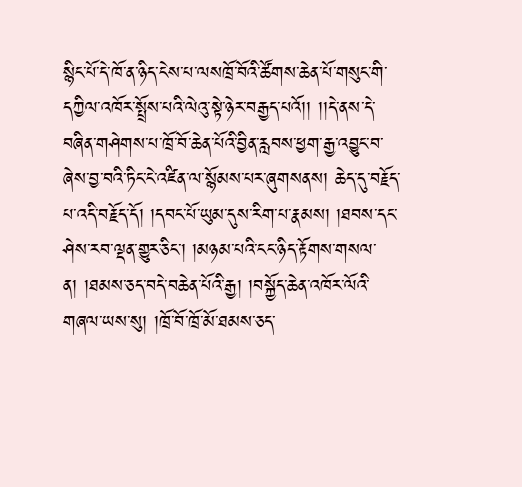སྙིང་པོ་དེ་ཁོ་ན་ཉིད་ངེས་པ་ལསཁྲོ་བོའི་ཚོགས་ཆེན་པོ་གསུང་གི་དཀྱིལ་འཁོར་སྤྲོས་པའི་ལེའུ་སྟེ་ཉེར་བརྒྱད་པའོ།། །།དེ་ནས་དེ་བཞིན་གཤེགས་པ་ཁྲོ་བོ་ཆེན་པོའི་བྱིན་རླབས་ཕྱག་རྒྱ་འབྱུང་བ་ཞེས་བྱ་བའི་ཏིང་ངེ་འཛིན་ལ་སྙོམས་པར་ཞུགསནས། ཆེད་དུ་བརྗོད་པ་འདི་བརྗོད་དོ། །དབང་པོ་ཡུམ་དུས་རིག་པ་རྣམས། །ཐབས་དང་ཤེས་རབ་ལྡན་གྱུར་ཅིང་། །མཉམ་པའི་ངང་ཉིད་རྟོགས་གསལ་ན། །ཐམས་ཅད་བདེ་བཆེན་པོའི་རྒྱ། །བསྐྱོད་ཆེན་འཁོར་ལོའི་གཞལ་ཡས་སུ། །ཁྲོ་བོ་ཁྲོ་མོ་ཐམས་ཅད་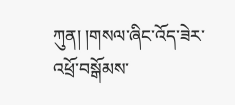ཀུན། །གསལ་ཞིང་འོད་ཟེར་འཕྲོ་བསྒོམས་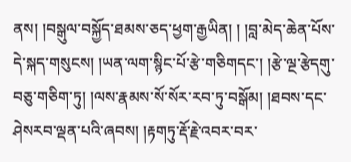ནས། །བསྒུལ་བསྐྱོད་ཐམས་ཅད་ཕྱག་རྒྱཡིན། ། །བླ་མེད་ཆེན་པོས་དེ་སྐད་གསུངས། །ཡན་ལག་སྙིང་པོ་རྩེ་གཅིགདང་། །རྩེ་ལྔ་རྩེདགུ་བཅུ་གཅིག་ཏུ། །ལས་རྣམས་སོ་སོར་རབ་ཏུ་བསྒོམ། །ཐབས་དང་ཤེསརབ་ལྡན་པའི་ཞབས། །རྟགཏུ་རྡོ་རྗེ་འབར་བར་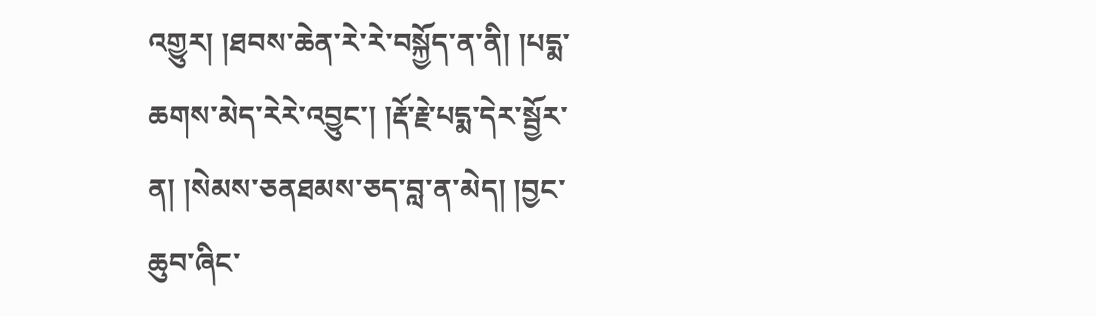འགྱུར། །ཐབས་ཆེན་རེ་རེ་བསྐྱོད་ན་ནི། །པདྨ་ཆགས་མེད་རེརེ་འབྱུང་། །རྡོ་རྗེ་པདྨ་དེར་སྦྱོར་ན། །སེམས་ཅནཐམས་ཅད་བླ་ན་མེད། །བྱང་ཆུབ་ཞིང་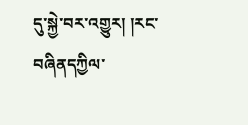དུ་སྐྱེ་བར་འགྱུར། །རང་བཞིནདཀྱིལ་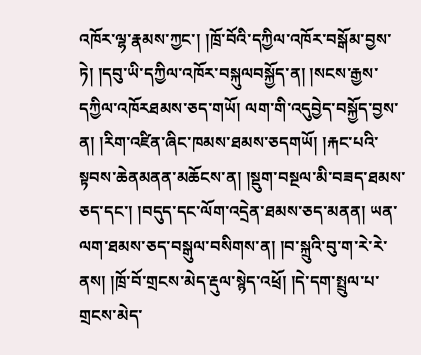འཁོར་ལྷ་རྣམས་ཀྱང་། །ཁྲོ་བོའི་དཀྱིལ་འཁོར་བསྒོམ་བྱས་ཏེ། །དབུ་ཡི་དཀྱིལ་འཁོར་བསྐུལབསྐྱོད་ན། །སངས་རྒྱས་དཀྱིལ་འཁོརཐམས་ཅད་གཡོ། ལག་གི་འདུབྱེད་བསྐྱོད་བྱས་ན། །རིག་འཛིན་ཞིང་ཁམས་ཐམས་ཅདགཡོ། །རྐང་པའི་སྟབས་ཆེནམནན་མཆོངས་ན། །སྡུག་བསྔལ་མི་བཟད་ཐམས་ཅད་དང་། །བདུད་དང་ལོག་འདྲེན་ཐམས་ཅད་མནན། ཡན་ལག་ཐམས་ཅད་བསྒུལ་བསིགས་ན། །བ་སྐྲུའི་བུ་ག་རེ་རེ་ནས། །ཁྲོ་བོ་གྲངས་མེད་རྡུལ་སྙེད་འཕྲོ། །དེ་དག་སྤྲུལ་པ་གྲངས་མེད་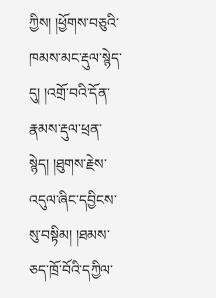ཀྱིས། །ཕྱོགས་བཅུའི་ཁམས་མང་རྡུལ་སྙེད་དུ། །འགྲོ་བའི་དོན་རྣམས་རྡུལ་ཕྲན་སྙེད། །ཐུགས་རྗེས་འདུལ་ཞིང་དབྱིངས་སུ་བསྟིམ། །ཐམས་ཅད་ཁྲོ་བོའི་དཀྱིལ་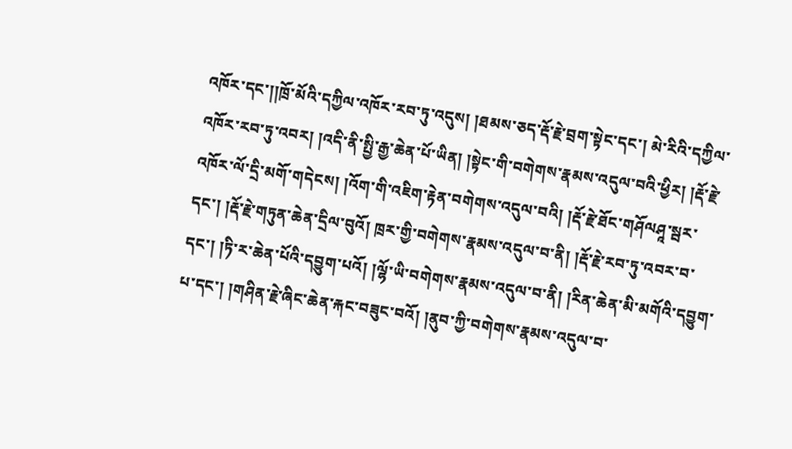འཁོར་དང་།།ཁྲོ་མོའི་དཀྱིལ་འཁོར་རབ་ཏུ་འདུས། །ཐམས་ཅད་རྡོ་རྗེ་བྲག་སྟེང་དང་། མེ་རིའི་དཀྱིལ་འཁོར་རབ་ཏུ་འབར། །འདི་ནི་སྤྱི་རྒྱ་ཆེན་པོ་ཡིན། །སྟེང་གི་བགེགས་རྣམས་འདུལ་བའི་ཕྱིར། །རྡོ་རྗེ་འཁོར་ལོ་དྲི་མགོ་གདེངས། །འོག་གི་འཇིག་རྟེན་བགེགས་འདུལ་བའི། །རྡོ་རྗེ་ཐོང་གཤོལཤཱ་སྦར་དང་། །རྡོ་རྗེ་གཏུན་ཆེན་དྲིལ་བུའོ། ཁྲར་གྱི་བགེགས་རྣམས་འདུལ་བ་ནི། །རྡོ་རྗེ་རབ་ཏུ་འབར་བ་དང་། །ཏི་ར་ཆེན་པོའི་དབྱུག་པའོ། །ལྷོ་ཡི་བགེགས་རྣམས་འདུལ་བ་ནི། །རིན་ཆེན་མི་མགོའི་དབྱུག་པ་དང་། །གཤིན་རྗེ་ཞིང་ཆེན་རྐང་བཟུང་བའོ། །ནུབ་ཀྱི་བགེགས་རྣམས་འདུལ་བ་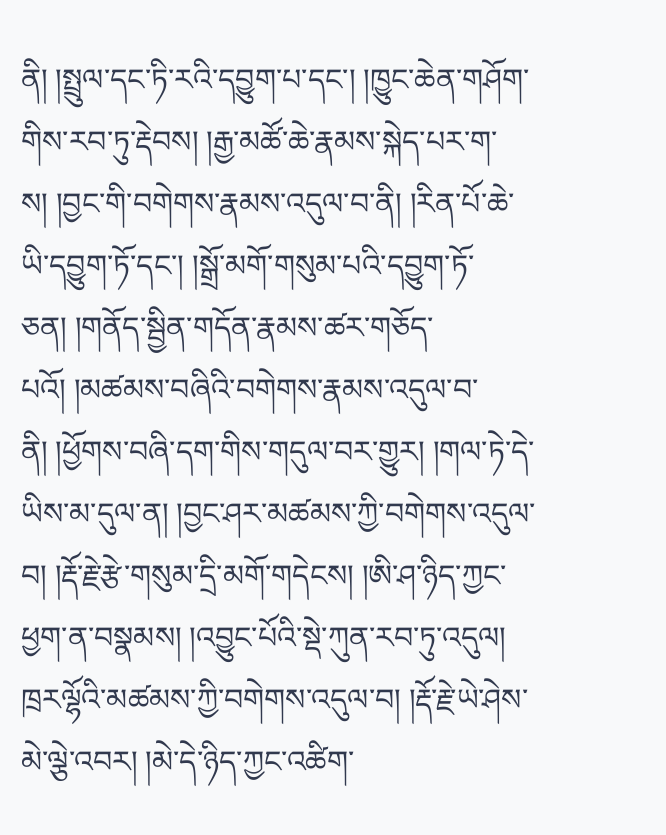ནི། །སྤྲུལ་དང་ཏི་རའི་དབྱུག་པ་དང་། །ཁྱུང་ཆེན་གཤོག་གིས་རབ་ཏུ་རྡེབས། །རྒྱ་མཚོ་ཆེ་རྣམས་སྐེད་པར་ག་ས། །བྱང་གི་བགེགས་རྣམས་འདུལ་བ་ནི། །རིན་པོ་ཆེ་ཡི་དབྱུག་ཏོ་དང་། །སྒྲོ་མགོ་གསུམ་པའི་དབྱུག་ཏོ་ཅན། །གནོད་སྦྱིན་གདོན་རྣམས་ཚར་གཅོད་པའོ། །མཚམས་བཞིའི་བགེགས་རྣམས་འདུལ་བ་ནི། །ཕྱོགས་བཞི་དག་གིས་གདུལ་བར་གྱུར། །གལ་ཏེ་དེ་ཡིས་མ་དུལ་ན། །བྱང་ཤར་མཚམས་ཀྱི་བགེགས་འདུལ་བ། །རྡོ་རྗེ་རྩེ་གསུམ་དྲི་མགོ་གདེངས། །ཨི་ཤ་ཉིད་ཀྱང་ཕྱག་ན་བསྣམས། །འབྱུང་པོའི་སྡེ་ཀུན་རབ་ཏུ་འདུལ། ཁྲརལྷོའི་མཚམས་ཀྱི་བགེགས་འདུལ་བ། །རྡོ་རྗེ་ཡེ་ཤེས་མེ་ལྕེ་འབར། །མེ་དེ་ཉིད་ཀྱང་འཚིག་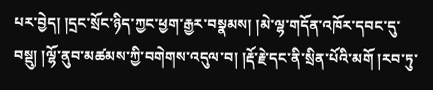པར་བྱེད། །དྲང་སྲོང་ཉིད་ཀྱང་ཕྱག་རྒྱར་བསྣམས། །མེ་ལྷ་གདོན་འཁོར་དབང་དུ་བསྡུ། །ལྷོ་ནུབ་མཚམས་ཀྱི་བགེགས་འདུལ་བ། །རྡོ་རྗེ་དང་ནི་སྲིན་པོའི་མགོ །རབ་ཏུ་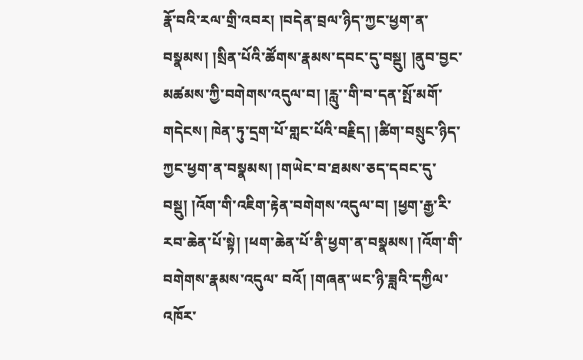རྣོ་བའི་རལ་གྲི་འབར། །བདེན་བྲལ་ཉིད་ཀྱང་ཕྱག་ན་བསྣམས། །སྲིན་པོའི་ཚོགས་རྣམས་དབང་དུ་བསྡུ། །ནུབ་བྱང་མཚམས་ཀྱི་བགེགས་འདུལ་བ། །རླུ་་གི་བ་དན་སྤོ་མགོ་གདེངས། ཁེན་ཏུ་དྲག་པོ་གླང་པོའི་བརྗིད། །ཚིག་བསྲུང་ཉིད་ཀྱང་ཕྱག་ན་བསྣམས། །གཡེང་བ་ཐམས་ཅད་དབང་དུ་བསྡུ། །འོག་གི་འཇིག་རྟེན་བགེགས་འདུལ་བ། །ཕྱག་རྒྱ་རི་རབ་ཆེན་པོ་སྟེ། །ཕག་ཆེན་པོ་ནི་ཕྱག་ན་བསྣམས། །འོག་གི་བགེགས་རྣམས་འདུལ་ བའོ། །གཞན་ཡང་ཉི་ཟླའི་དཀྱིལ་འཁོར་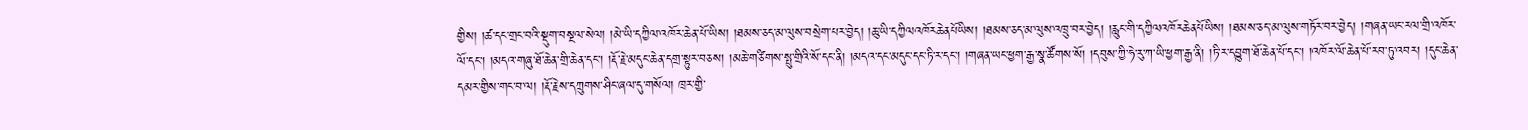གྱིས། །ཚ་དང་གྲང་བའི་སྡུག་བསྔལ་སེལ། །མེ་ཡི་དཀྱིལ་འཁོར་ཆེན་པོ་ཡིས། །ཐམས་ཅད་མ་ལུས་བསྲེག་པར་བྱེད། །ཆུ་ཡི་དཀྱིལའཁོརཆེནཔོཡིས། །ཐམས་ཅད་མ་ལུས་འཁྲུ་བར་བྱེད། །རླུང་གི་དཀྱིལའཁོརཆེནཔོཡིས། །ཐམས་ཅད་མ་ལུས་གཏོར་བར་བྱེད། །གཞན་ཡང་རལ་གྲི་འཁོར་ལོ་དང་། །མདའ་གཞུ་ཐོ་ཆེན་གྲི་ཆེན་དང་། །རྡོ་རྗེ་མདུང་ཆེན་དགྲ་སྟུར་བཅས། །མཆེ་གཙིགས་སྤུ་གྲིའི་སོ་དང་ནི། །མདའ་དང་མདུང་དང་ཏི་ར་དང་། །གཞན་ཡང་ཕྱག་རྒྱ་སྣ་ཚོགས་སོ། །དབུས་ཀྱི་ཧེ་རུ་ཀ་ཡི་ཕྱག་རྒྱ་ནི། །ཏི་ར་དབྱུག་ཐོ་ཆེན་པོ་དང་། །འཁོར་ལོ་ཆེན་པོ་རབ་ཏུ་འབར། །དུང་ཆེན་དམར་གྱིས་གང་བ་ལ། །རྡོ་རྗེས་དཀྲུགས་ཤིང་ཞལ་དུ་གསོལ། ཁྲར་གྱི་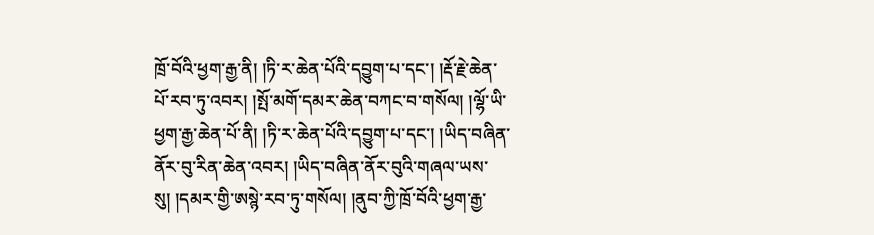ཁྲོ་བོའི་ཕྱག་རྒྱ་ནི། །ཏི་ར་ཆེན་པོའི་དབྱུག་པ་དང་། །རྡོ་རྗེ་ཆེན་པོ་རབ་ཏུ་འབར། །སྤོ་མགོ་དམར་ཆེན་བཀང་བ་གསོལ། །ལྷོ་ཡི་ཕྱག་རྒྱ་ཆེན་པོ་ནི། །ཏི་ར་ཆེན་པོའི་དབྱུག་པ་དང་། །ཡིད་བཞིན་ནོར་བུ་རིན་ཆེན་འབར། །ཡིད་བཞིན་ནོར་བུའི་གཞལ་ཡས་སུ། །དམར་གྱི་ཨསྙེ་རབ་ཏུ་གསོལ། །ནུབ་ཀྱི་ཁྲོ་བོའི་ཕྱག་རྒྱ་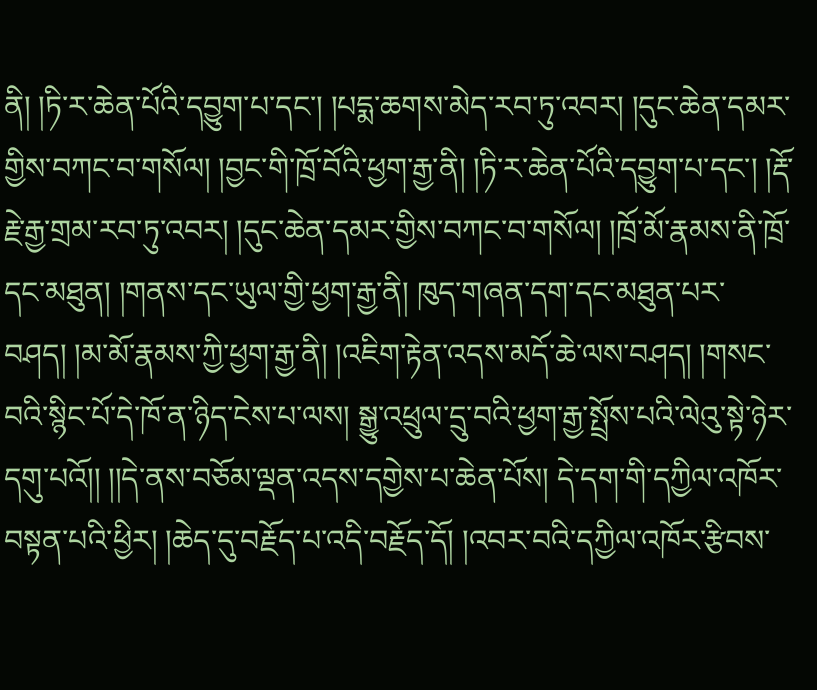ནི། །ཏི་ར་ཆེན་པོའི་དབྱུག་པ་དང་། །པདྨ་ཆགས་མེད་རབ་ཏུ་འབར། །དུང་ཆེན་དམར་གྱིས་བཀང་བ་གསོལ། །བྱང་གི་ཁྲོ་བོའི་ཕྱག་རྒྱ་ནི། །ཏི་ར་ཆེན་པོའི་དབྱུག་པ་དང་། །རྡོ་རྗེ་རྒྱ་གྲམ་རབ་ཏུ་འབར། །དུང་ཆེན་དམར་གྱིས་བཀང་བ་གསོལ། །ཁྲོ་མོ་རྣམས་ནི་ཁྲོ་དང་མཐུན། །གནས་དང་ཡུལ་གྱི་ཕྱག་རྒྱ་ནི། ཁུད་གཞན་དག་དང་མཐུན་པར་བཤད། །མ་མོ་རྣམས་ཀྱི་ཕྱག་རྒྱ་ནི། །འཇིག་རྟེན་འདས་མདོ་ཆེ་ལས་བཤད། །གསང་བའི་སྙིང་པོ་དེ་ཁོ་ན་ཉིད་ངེས་པ་ལས། སྒྱུ་འཕྲུལ་དྲུ་བའི་ཕྱག་རྒྱ་སྤྲོས་པའི་ལེའུ་སྟེ་ཉེར་དགུ་པའོ།། །།དེ་ནས་བཅོམ་ལྡན་འདས་དགྱེས་པ་ཆེན་པོས། དེ་དག་གི་དཀྱིལ་འཁོར་བསྟན་པའི་ཕྱིར། །ཆེད་དུ་བརྗོད་པ་འདི་བརྗོད་དོ། །འབར་བའི་དཀྱིལ་འཁོར་རྩིབས་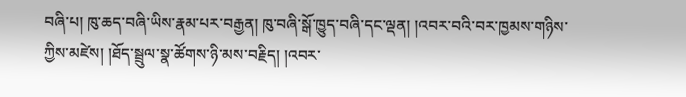བཞི་པ། ཁུ་ཆད་བཞི་ཡིས་རྣམ་པར་བརྒྱན། ཁུ་བཞི་སྒོ་ཁྱུད་བཞི་དང་ལྡན། །འབར་བའི་བར་ཁྱམས་གཉིས་ཀྱིས་མཛེས། །ཐོད་སྦྲུལ་སྣ་ཚོགས་ཉི་མས་བརྗིད། །འབར་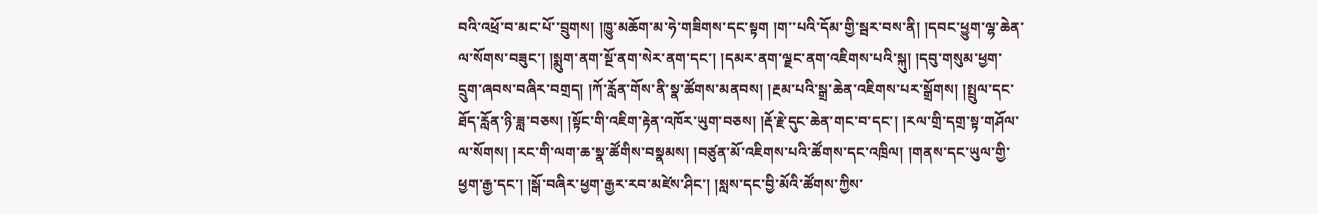བའི་འཕྲོ་བ་མང་པོ་་བྲུགས། །ཁྱུ་མཆོག་མ་ཧེ་གཟིགས་དང་སྟག །ག་་པའི་དོམ་གྱི་སྦར་བས་ནི། །དབང་ཕྱུག་ལྷ་ཆེན་ལ་སོགས་བཟུང་། །སྨུག་ནག་སྔོ་ནག་སེར་ནག་དང་། །དམར་ནག་ལྗང་ནག་འཇིགས་པའི་སྐུ། །དབུ་གསུམ་ཕྱག་དྲུག་ཞབས་བཞིར་བགྲད། །ཀོ་རློན་གོས་ནི་སྣ་ཚོགས་མནབས། །རྔམ་པའི་སྒྲ་ཆེན་འཇིགས་པར་སྒྲོགས། །སྤྲུལ་དང་ཐོད་རློན་ཉི་ཟླ་བཅས། །སྟོང་གི་འཇིག་རྟེན་འཁོར་ཡུག་བཅས། །རྡོ་རྗེ་དུང་ཆེན་གང་བ་དང་། །རལ་གྲི་དགྲ་སྟ་གཤོལ་ལ་སོགས། །རང་གི་ལག་ཆ་སྣ་ཚོགིས་བསྣམས། །བཙུན་མོ་འཇིགས་པའི་ཚོགས་དང་འཁྲིལ། །གནས་དང་ཡུལ་གྱི་ཕྱག་རྒྱ་དང་། །སྒོ་བཞིར་ཕྱག་རྒྱར་རབ་མཛེས་ཤིང་། །སླས་དང་བྱི་མོའི་ཚོགས་ཀྱིས་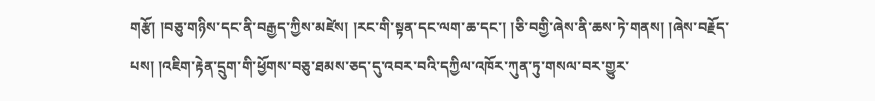གརྩོ། །བཅུ་གཉིས་དང་ནི་བརྒྱད་ཀྱིས་མཛེས། །རང་གི་སྟན་དང་ལག་ཆ་དང་། །ཅི་བགྱི་ཞེས་ནི་ཆས་ཏེ་གནས། །ཞེས་བརྗོད་པས། །འཇིག་རྟེན་དྲུག་གི་ཕྱོགས་བཅུ་ཐམས་ཅད་དུ་འབར་བའི་དཀྱིལ་འཁོར་ཀུན་ཏུ་གསལ་བར་གྱུར་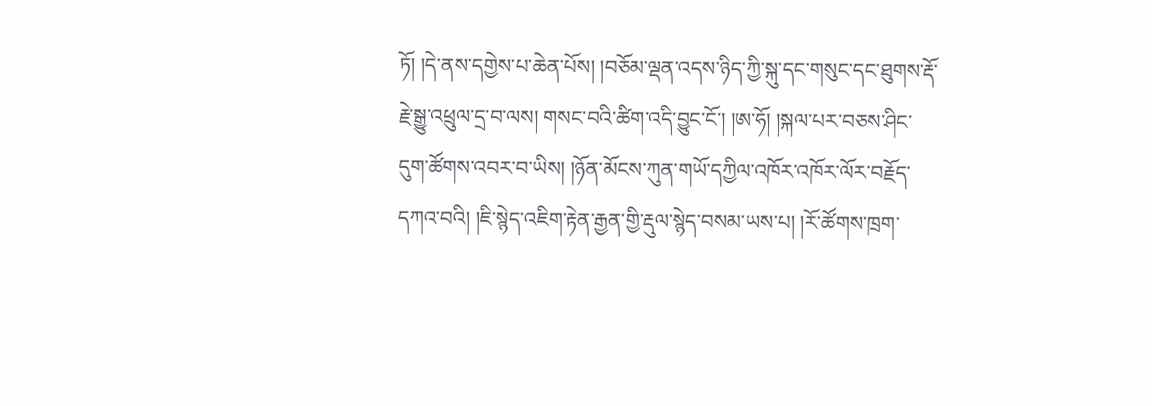ཏོ། །དེ་ནས་དགྱེས་པ་ཆེན་པོས། །བཅོམ་ལྡན་འདས་ཉིད་ཀྱི་སྐུ་དང་གསུང་དང་ཐུགས་རྡོ་རྗེ་སྒྱུ་འཕྲུལ་དྲ་བ་ལས། གསང་བའི་ཚིག་འདི་བྱུང་ངོ་། །ཨ་ཧོ། །སྐལ་པར་བཅས་ཤིང་དུག་ཚོགས་འབར་བ་ཡིས། །ཉོན་མོངས་ཀུན་གཡོ་དཀྱིལ་འཁོར་འཁོར་ལོར་བརྗོད་དཀའ་བའི། །ཇི་སྙེད་འཇིག་རྟེན་རྒྱན་གྱི་རྡུལ་སྙེད་བསམ་ཡས་པ། །རོ་ཚོགས་ཁྲག་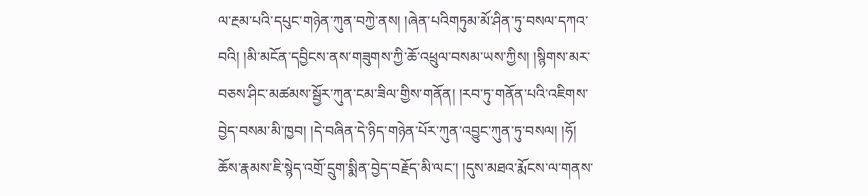ལ་རྔམ་པའི་དཔུང་གཉེན་ཀུན་བཀྱེ་ནས། །ཞེན་པའིགཏུམ་མོ་ཤིན་ཏུ་བསལ་དཀའ་བའི། །མི་མངོན་དབྱིངས་ནས་གཟུགས་ཀྱི་ཆོ་འཕྲུལ་བསམ་ཡས་ཀྱིས། །སྙིགས་མར་བཅས་ཤིང་མཚམས་སྦྱོར་ཀུན་ངམ་ཟིལ་གྱིས་གནོན། །རབ་ཏུ་གནོན་པའི་འཇིགས་བྱེད་བསམ་མི་ཁྱབ། །དེ་བཞིན་དེ་ཉིད་གཉེན་པོར་ཀུན་འབྱུང་ཀུན་ཏུ་བསལ། །ཧོ། ཆོས་རྣམས་ཇི་སྙེད་འགྲོ་དྲུག་སྨིན་བྱེད་བརྗོད་མི་ལང་། །དུས་མཐའ་རྨོངས་ལ་གནས་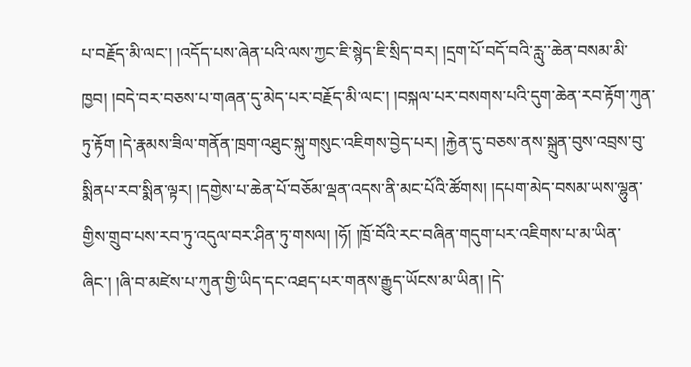པ་བརྗོད་མི་ལང་། །འདོད་པས་ཞེན་པའི་ལས་ཀྱང་ཇི་སྙེད་ཇི་སྲིད་བར། །དྲག་པོ་བདོ་བའི་རླུ་་ཆེན་བསམ་མི་ཁྱབ། །བདེ་བར་བཅས་པ་གཞན་དུ་མེད་པར་བརྗོད་མི་ལང་། །བསྐལ་པར་བསགས་པའི་དུག་ཆེན་རབ་རྟོག་ཀུན་ཏུ་རྟོག །དེ་རྣམས་ཟིལ་གནོན་ཁྲག་འཐུང་སྐུ་གསུང་འཇིགས་བྱེད་པར། །རྐྱེན་དུ་བཅས་ནས་སྐྲུན་བུས་འབྲས་བུ་སྨིནཔ་རབ་སྨིན་ལྟར། །དགྱེས་པ་ཆེན་པོ་བཅོམ་ལྡན་འདས་ནི་མང་པོའི་ཚོགས། །དཔག་མེད་བསམ་ཡས་ལྷུན་གྱིས་གྲུབ་པས་རབ་ཏུ་འདུལ་བར་ཤིན་ཏུ་གསལ། །ཧོ། །ཁྲོ་བོའི་རང་བཞིན་གདུག་པར་འཇིགས་པ་མ་ཡིན་ཞིང་། །ཞི་བ་མཛེས་པ་ཀུན་གྱི་ཡིད་དང་འཐད་པར་གནས་རྒྱུད་ཡོངས་མ་ཡིན། །དེ་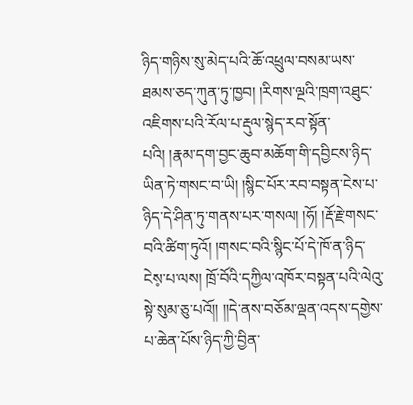ཉིད་གཉིས་སུ་མེད་པའི་ཆོ་འཕྲུལ་བསམ་ཡས་ཐམས་ཅད་ཀུན་ཏུ་ཁྱབ། །རིགས་ལྔའི་ཁྲག་འཐུང་འཇིགས་པའི་རོལ་པ་རྡུལ་སྙེད་རབ་སྟོན་པའི། །རྣམ་དག་བྱང་ཆུབ་མཆོག་གི་དབྱིངས་ཉིད་ཡིན་ཏེ་གསང་བ་ཡི། །སྙིང་པོར་རབ་བསྟན་ངེས་པ་ཉིད་དེ་ཤིན་ཏུ་གནས་པར་གསལ། །ཧོ། །རྡོ་རྗེ་གསང་བའི་ཚིག་ཏུའོ། །གསང་བའི་སྙིང་པོ་དེ་ཁོ་ན་ཉིད་ངེས༷་པ་ལས། ཁྲོ་བོའི་དཀྱིལ་འཁོར་བསྟན་པའི་ལེའུ་སྟེ་སུམ་ཅུ་པའོ།། །།དེ་ནས་བཅོམ་ལྡན་འདས་དགྱེས་པ་ཆེན་པོས་ཉིད་ཀྱི་བྱིན་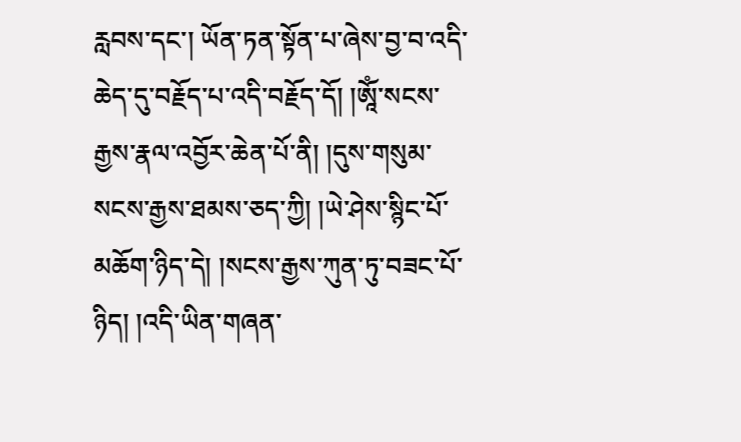རླབས་དང་། ཡོན་ཏན་སྟོན་པ་ཞེས་བྱ་བ་འདི་ཆེད་དུ་བརྗོད་པ་འདི་བརྗོད་དོ། །ཨཱོཾ་སངས་རྒྱས་རྣལ་འབྱོར་ཆེན་པོ་ནི། །དུས་གསུམ་སངས་རྒྱས་ཐམས་ཅད་ཀྱི། །ཡེ་ཤེས་སྙིང་པོ་མཆོག་ཉིད་དེ། །སངས་རྒྱས་ཀུན་ཏུ་བཟང་པོ་ཉིད། །འདི་ཡིན་གཞན་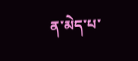ན་མེད་པ་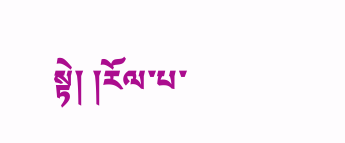སྟེ། །རོལ་པ་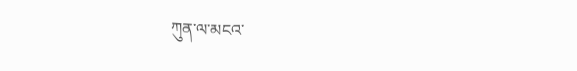ཀུན་ལ་མངའ་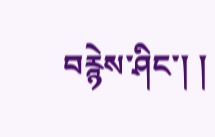བརྙེས་ཤིང་། །